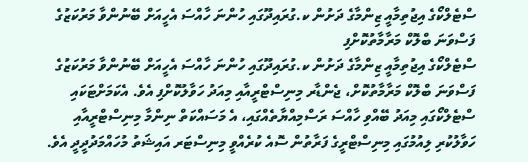ސްޓެލްކޯގެ އިޖުތިމާއީ ޒިންމާގެ ދަށުން ކ.ގުރައިދޫގައި ހުންނަ ހާއްސަ އެހީއަށް ބޭނުންވާ މަރުކަޒުގެ ފަސްވަނަ ބްލޮކް މަރާމާތުކޮށްފި
ސްޓެލްކޯގެ އިޖުތިމާއީ ޒިންމާގެ ދަށުން ކ.ގުރައިދޫގައި ހުންނަ ހާއްސަ އެހީއަށް ބޭނުންވާ މަރުކަޒުގެ ފަސްވަނަ ބްލޮކް މަރާމާތުކޮށް، ޖެންޑާރ މިނިސްޓްރީއާއި މިއަދު ހަވާލުކޮށްފި އެވެ. އެކަމަށްޓަކައި ސްޓެލްކޯގައި މިއަދު ބޭއްވި ހާއްސަ ރަސްމިއްޔާތެއްގައި، އެ މަސައްކަތް ނިންމާ މިނިސްޓްރީއާއި ހަވާލުކުރި ލިއުމުގައި މިނިސްޓްރީގެ ފަރާތުން ސޮއެ ކުރެއްވީ މިނިސްޓަރ އައިޝަތު މުހައްމަދުދީދީ އެވެ.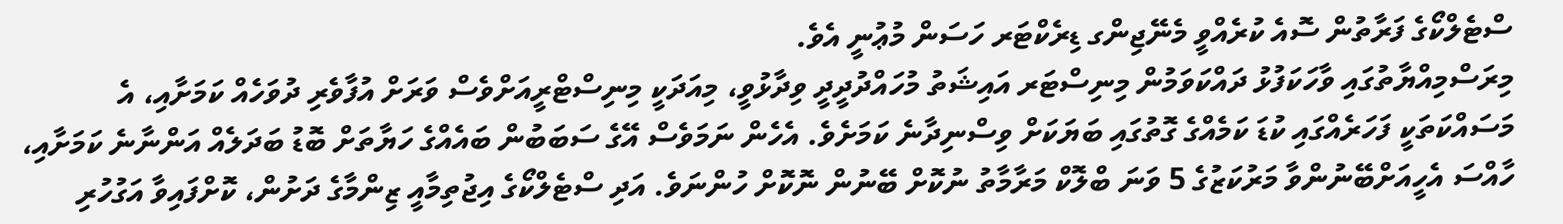ސްޓެލްކޯގެ ފަރާތުން ސޮއެ ކުރެއްވީ މެނޭޖިންގ ޑިރެކްޓަރ ހަސަން މުޢުނީ އެވެ.
މިރަސްމިއްޔާތުގައި ވާހަކަފުޅު ދައްކަވަމުން މިނިސްޓަރ އައިޝަތު މުހައްދުދީދީ ވިދާޅުވީ، މިއަދަކީ މިނިސްޓްރީއަށްވެސް ވަރަށް އުފާވެރި ދުވަހެއް ކަމަށާއި، އެ މަސައްކަތަކީ ފަހަރެއްގައި ކުޑަ ކަމެއްގެ ގޮތުގައި ބަޔަކަށް ވިސްނިދާނެ ކަމަށެވެ. އެހެން ނަމަވެސް އޭގެ ސަބަބުން ބައެއްގެ ހަޔާތަށް ބޮޑު ބަދަލެއް އަންނާނެ ކަމަށާއި، ހާއްސަ އެހީއަށްބޭނުންވާ މަރުކަޒުގެ 5 ވަނަ ބްލޮކް މަރާމާތު ނުކޮށް ބޭނުން ނޮކޮށް ހުންނަވެ. އަދި ސްޓެލްކޯގެ އިޖުތިމާއީ ޒިންމާގެ ދަށުން، ކޮށްފައިވާ އަގުހުރި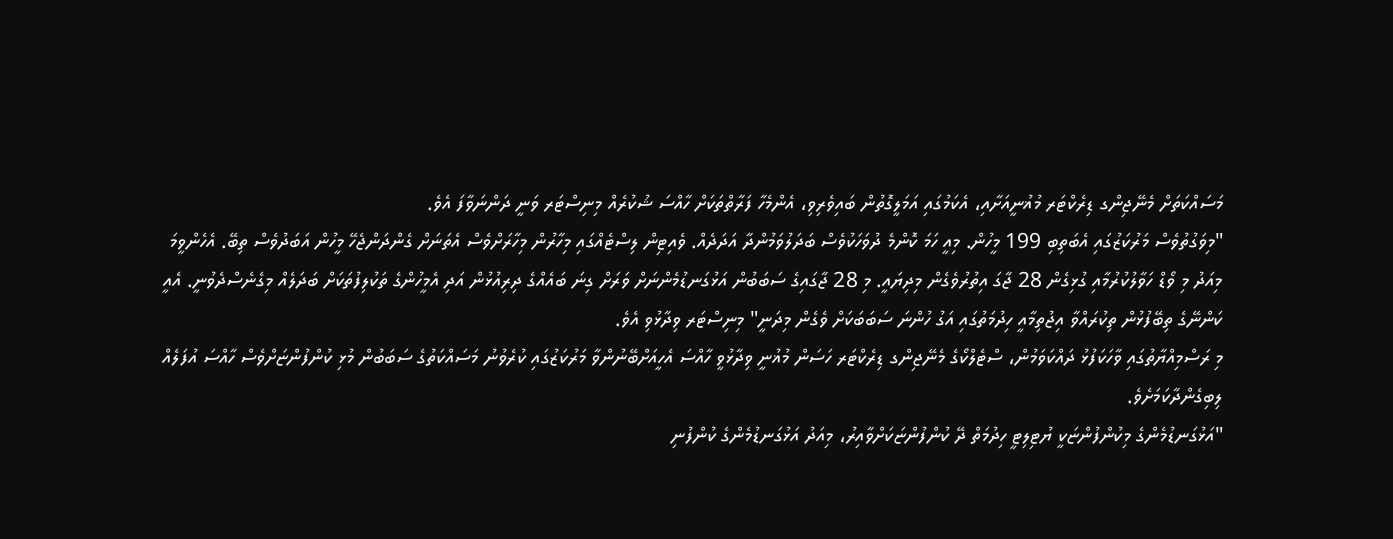މަސައްކަތަށް މެނޭޖިންގ ޑިރެކްޓަރ މުޣުނީއަށާއި، އެކަމުގައި އަމަލީގޮތުން ބައިވެރިވި، އެންމެހާ ފަރާތްތަކަށް ހާއްސަ ޝުކުރެއް މިނިސްޓަރ ވަނީ ދަންނަވާފަ އެވެ.
"މިވަގުތުވެސް މަރުކަޒުގައި އެބަތިބި 199 މީހުން. މިއީ ހަމަ ކޮންމެ ދުވަހަކުވެސް ބަދަލުވަމުންދާ އަދަދެއް. ވެއިޓިން ލިސްޓެއްގައި މިހާރުން މިހާރަށްވެސް އެތަނަށް ގެންދަންޖެހޭ މީހުން އަބަދުވެސް ތިބޭ. އެހެންވީމަ މިއަދު މި ވޯޑް ހަވާލުކުރުމާއި ގުޅިގެން 28 ޖާގަ އިތުރުވެގެން މިދިޔައީ. މި 28 ޖާގައިގެ ސަބަބުން އަޅުގަނޑުމެންނަށް ވަރަށް ގިނަ ބައެއްގެ ދިރިއުޅުން އަދި އެމީހުންގެ ތަކުލިފުތަކަށް ބަދަލެއް މިގެނެސްދެވުނީ. އެއީ ކަންނޭގެ ތިބޭފުޅުން ތިކުރައްވާ އިޖުތިމާއީ ހިދުމަތުގައި އަގު ހުންނަ ސަބަބަކަށް ވެގެން މިދަނީ" މިނިސްޓަރ ވިދާޅުވި އެވެ.
މި ރަސްމިއްޔާތުގައި ވާހަކަފުޅު ދައްކަވަމުން، ސްޓެލްކޯގެ މެނޭޖިންގ ޑިރެކްޓަރ ހަސަން މުޣުނީ ވިދާޅުވީ ހާއްސަ އެހީއަށްބޭނުންވާ މަރުކަޒުގައި ކުރެވުނު މަސައްކަތުގެ ސަބަބުން މުޅި ކުންފުންޏަށްވެސް ހާއްސަ އުފަލެއް ލިބިގެންދާކަމަށެވެ.
"އަޅުގަނޑުމެންގެ މިކުންފުންޏަކީ ޔުޓިލިޓީ ހިދުމަތް ދޭ ކުންފުންޏަކަށްވާއިރު، މިއަދު އަޅުގަނޑުމެންގެ ކުންފުނި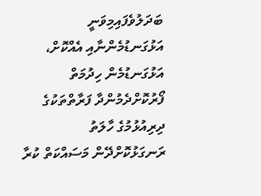ބަދަލުވެފައިމިވަނީ އަޅުގަނޑުމެންނާއި އެއްކޮށް، އަޅުގަނޑުމެން ހިދުމަތް ފޯރުކޮށްދެމުންދާ ފަރާތްތަކުގެ ދިރިއުޅުމުގެ ހާލަތު ރަނގަޅުކޮށްދޭން މަސައްކަތް ކުރާ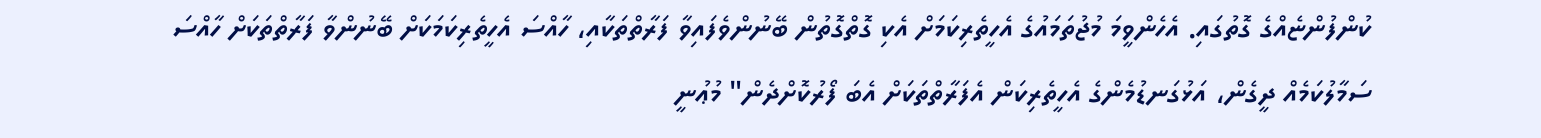ކުންފުންޏެއްގެ ގޮތުގައި. އެހެންވީމަ މުޖުތަމައުގެ އެހީތެރިކަމަށް އެކި ގޮތްގޮތުން ބޭނުންވެފައިވާ ފަރާތްތަކާއި، ހާއްސަ އެހީތެރިކަމަކަށް ބޭނުންވާ ފަރާތްތަކަށް ހާއްސަ ސަމާލުކަމެއް ދީގެން، އަޅުގަނޑުމެންގެ އެހީތެރިކަން އެފަރާތްތަކަށް އެބަ ފޯރުކޮށްދެން" މުޢުނީ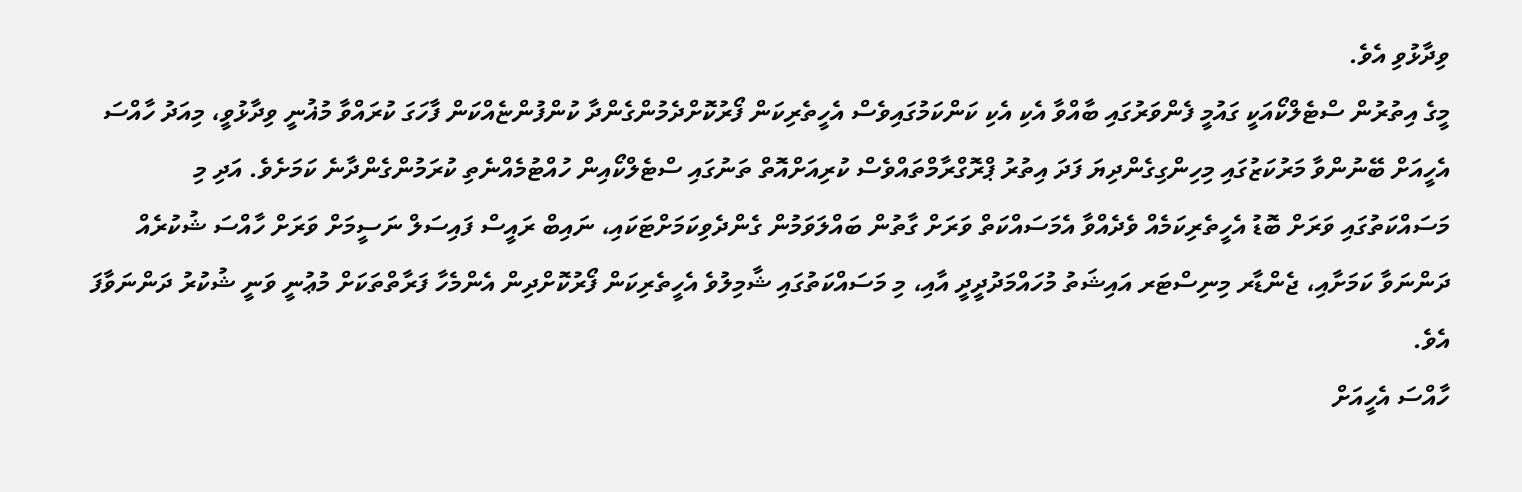ވިދާޅުވި އެވެ.
މީގެ އިތުރުން ސްޓެލްކޯއަކީ ގައުމީ ފެންވަރުގައި ބާއްވާ އެކި އެކި ކަންކަމުގައިވެސް އެހީތެރިކަން ފޯރުކޮށްދެމުންގެންދާ ކުންފުންޏެއްކަން ފާހަގަ ކުރައްވާ މުޣުނީ ވިދާޅުވީ، މިއަދު ހާއްސަ އެހީއަށް ބޭނުންވާ މަރުކަޒުގައި މިހިންގިގެންދިޔަ ފަދަ އިތުރު ޕްރޮގްރާމްތައްވެސް ކުރިއަށްއޮތް ތަނުގައި ސްޓެލްކޯއިން ހުއްޓުމެއްނެތި ކުރަމުންގެންދާނެ ކަމަށެވެ. އަދި މި މަސައްކަތުގައި ވަރަށް ބޮޑު އެހީތެރިކަމެއް ވެދެއްވާ އެމަސައްކަތް ވަރަށް ގާތުން ބައްލަވަމުން ގެންދެވިކަމަށްޓަކައި، ނައިބް ރައީސް ފައިސަލް ނަސީމަށް ވަރަށް ހާއްސަ ޝުކުރެއް ދަންނަވާ ކަމަށާއި، ޖެންޑާރ މިނިސްޓަރ އައިޝަތު މުހައްމަދުދީދީ އާއި، މި މަސައްކަތުގައި ޝާމިލުވެ އެހީތެރިކަން ފޯރުކޮށްދިން އެންމެހާ ފަރާތްތަކަށް މުޢުނީ ވަނީ ޝުކުރު ދަންނަވާފަ އެވެ.
ހާއްސަ އެހީއަށް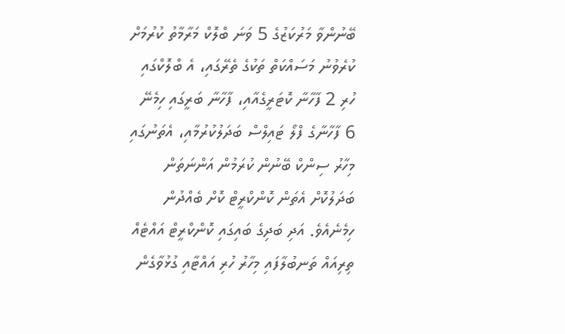ބޭނުންވާ މަރުކަޒުގެ 5 ވަނަ ބްލޮކް މަރާމާތު ކުރުމަށް ކުރެވުނު މަސައްކަތް ތަކުގެ ތެރޭގައި، އެ ބްލޮކްގައި ހުރި 2 ފާހާނާ ކޮޓަރީގެއާއި، ފާހާނާ ބަރީގައި ހިމެނޭ 6 ފާހާނާގެ ފްލޯ ޓައިލްސް ބަދަލުކުރުމާއި، އެތަނުގައި މިހާރު ސިންކް ބޭނުން ކުރަމުން އަންނަތަން ބަދަލުކޮށް އެތަން ކޮންކްރީޓް ކޮށް ބެއްދުން ހިމެނެއެވެ. އަދި ބަދިގެ ބައިގައި ކޮންކްރީޓް އައްޓެއް ތިރިއައް ތަނބުލާފައި މިހާރު ހުރި އައްޓާއި ގުޅުވާގެން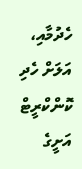ހެދުމާއި، އަލަށް ހެދި ކޮންކްރީޓް އަށީގެ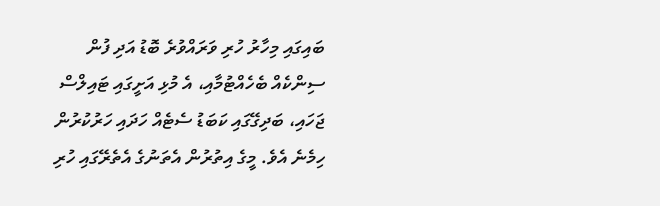ބައިގައި މިހާރު ހުރި ވަރައްވުރެ ބޮޑު އަދި ފުން ސިންކެއް ބެހެއްޓުމާއި، އެ މުޅި އަށީގައި ޓައިލްސް ޖަހައި، ބަދިގޭގައި ކަބަޑު ސެޓެއް ހަދައި ހަރުކުރުން ހިމެނެ އެވެ. މީގެ އިތުރުން އެތަނުގެ އެތެރޭގައި ހުރި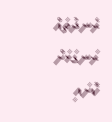ރެނދުތައް ރަނގަޅަށް ކޮށައި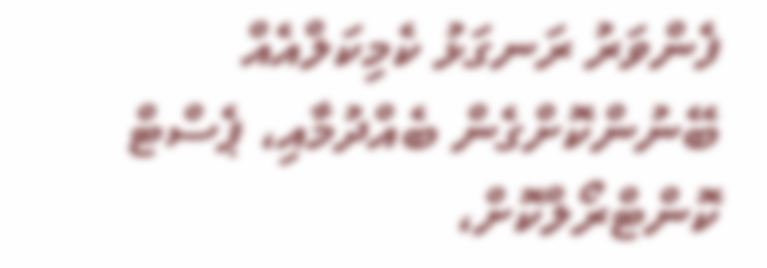ފެންވަރު ރަނގަޅު ކެމިކަލްއެއް ބޭނުންކޮށްގެން ބެއްދުމާއި، ޕެސްޓް ކޮންޓްރޯލްކޮށް،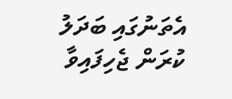އެތަނުގައި ބަދަލު ކުރަން ޖެހިފައިވާ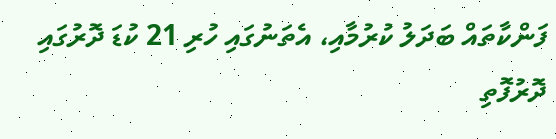ފަންކާތައް ބަދަލު ކުރުމާއި، އެތަނުގައި ހުރި 21 ކުޑަ ދޮރުގައި ދޮރުފޮތި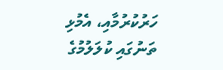ހަރުކުރުމާއި، އެމުޅި ތަނުގައި ކުލަލުމުގެ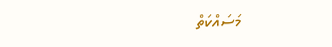މަސައްކަތް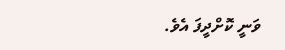ވަނީ ކޮށްދީފަ އެވެ.